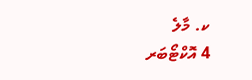ކ. މާލެ
4 އޮކްޓޯބަރ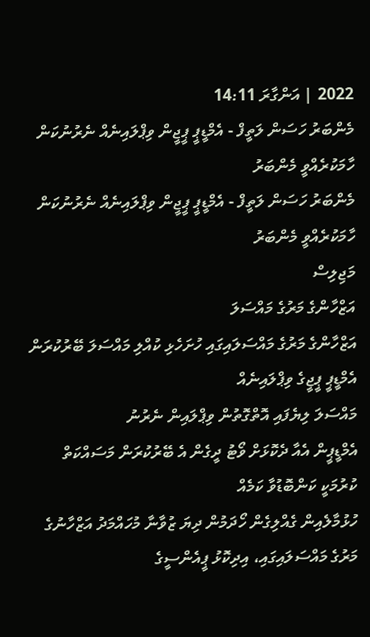2022 | އަންގާރަ 14:11
މެންބަރު ހަސަން ލަތީފް - އެމްޑީޕީ ޕީޖީން ވިޕްލައިނެއް ނެރުނުކަން ހާމަކުރެއްވީ މެންބަރު
މެންބަރު ހަސަން ލަތީފް - އެމްޑީޕީ ޕީޖީން ވިޕްލައިނެއް ނެރުނުކަން ހާމަކުރެއްވީ މެންބަރު
މަޖިލިސް
އަޒްހާންގެ މަރުގެ މައްސަލަ
އަޒްހާންގެ މަރުގެ މައްސަލައިގައި ހުށަހެޅި ކުއްލި މައްސަލަ ބޭރުކުރަން އެމްޑީޕީ ޕީޖީގެ ވިޕްލައިނެއް
މައްސަލަ ލިޔެފައި އޮތްގޮތުން ވިޕްލައިން ނެރުނު
އެމްޑީޕީން އެއާ ދެކޮޅަށް ވޯޓު ދީގެން އެ ބޭރުކުރަން މަސައްކަތް ކުރުމަކީ ކަންބޮޑުވާ ކަމެއް
ހުޅުމާލެއިން ގެއްލިގެން ހޯދަމުން ދިޔަ ޒުވާނާ މުހައްމަދު އަޒްހާނުގެ މަރުގެ މައްސަލައިގައި، އިދިކޮޅު ޕީއެންސީގެ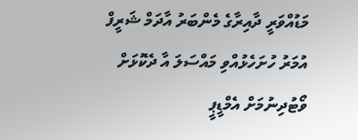މަޑުއްވަރީ ދާއިރާގެ މެންބަރު އާދަމް ޝަރީފް އުމަރު ހުށަހެޅުއްވި މައްސަލަ އާ ދެކޮޅަށް ވޯޓުދިނުމަށް އެމްޑީޕީ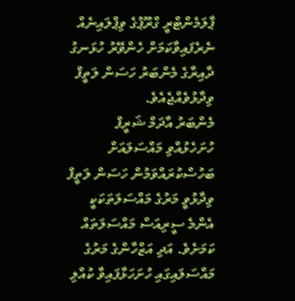ޕާލަމެންޓްރީ ގްރޫޕުގެ ވިޕްލައިނެއް ނެރެފައިވާކަމަށް ހެންވޭރު ހުޅަނގު ދާއިރާގެ މެންބަރު ހަސަން ލަތީފް ވިދާޅުވެއްޖެއެވެ.
މެންބަރު އާދަމް ޝަރީފް ހުށަހެޅުއްވި މައްސަލައަށް ބަހުސްކުރައްވަމުން ހަސަން ލަތީފް ވިދާޅުވީ މަރުގެ މައްސަލަތަކަކީ އެންމެ ސީރިއަސް މައްސަލަތައް ކަމަށެވެ. އަދި އަޒްހާންގެ މަރުގެ މައްސަލައިގައި ހުށަހަޅާފައިވާ ކުއްލި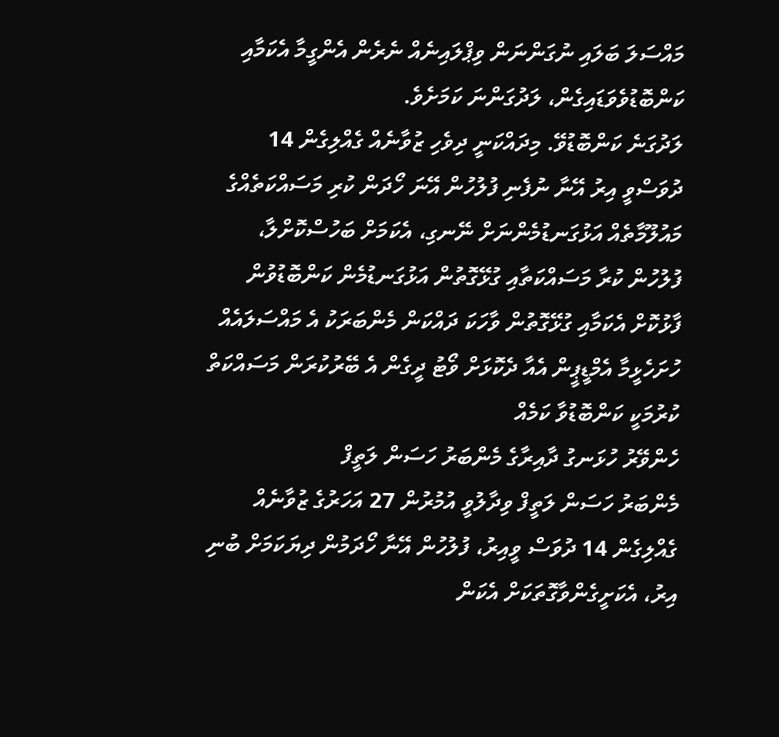މައްސަލަ ބަލައި ނުގަންނަން ވިޕްލައިނެއް ނެރެން އެންގީމާ އެކަމާއި ކަންބޮޑުވެވަޑައިގެން، ލަދުގަންނަ ކަމަށެވެ.
ލަދުގަނެ ކަންބޮޑުވޭ. މިދައްކަނީ ދިވެހި ޒުވާނެއް ގެއްލިގެން 14 ދުވަސްވީ އިރު އޭނާ ނުފެނި ފުލުހުން އޭނަ ހޯދަން ކުރި މަސައްކަތެއްގެ މައުލޫމާތެއް އަޅުގަނޑުމެންނަށް ނޭނގި، އެކަމަށް ބަހުސްކޮށްލާ، ފުލުހުން ކުރާ މަސައްކަތާއި ގުޅޭގޮތުން އަޅުގަނޑުމެން ކަންބޮޑުވުން ފާޅުކޮށް އެކަމާއި ގުޅޭގޮތުން ވާހަކަ ދައްކަން މެންބަރަކު އެ މައްސަލައެއް ހުށަހެޅީމާ އެމްޑީޕީން އެއާ ދެކޮޅަށް ވޯޓު ދީގެން އެ ބޭރުކުރަން މަސައްކަތް ކުރުމަކީ ކަންބޮޑުވާ ކަމެއް
ހެންވޭރު ހުޅަނގު ދާއިރާގެ މެންބަރު ހަސަން ލަތީފް
މެންބަރު ހަސަން ލަތީފް ވިދާލުވީ އުމުރުން 27 އަހަރުގެ ޒުވާނެއް ގެއްލިގެން 14 ދުވަސް ވީއިރު، ފުލުހުން އޭނާ ހޯދަމުން ދިޔަކަމަށް ބުނި އިރު، އެކަށީގެންވާގޮތަކަށް އެކަން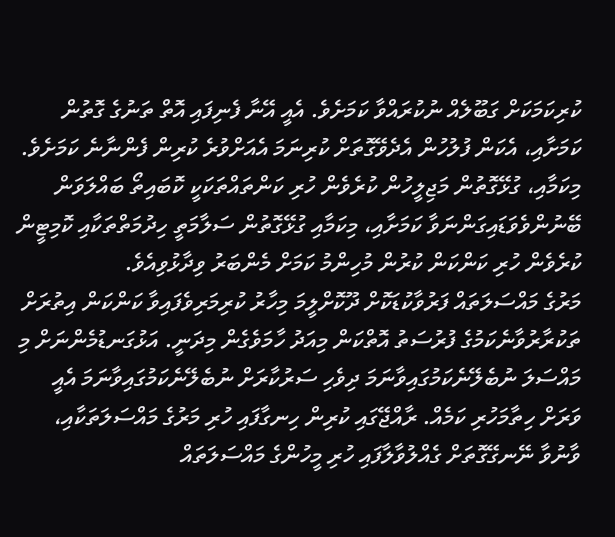ކުރިކަމަކަށް ގަބޫލެއް ނުކުރައްވާ ކަމަށެވެ. އެއީ އޭނާ ފެނިފައި އޮތް ތަނުގެ ގޮތުން ކަމަށާއި، އެކަން ފުލުހުން އެދެވޭގޮތަށް ކުރިނަމަ އެއަށްވުރެ ކުރިން ފެންނާނެ ކަމަށެވެ. މިކަމާއި، ގުޅޭގޮތުން މަޖިލީހުން ކުރެވެން ހުރި ކަންތައްތަކަކީ ކޮބައިތޯ ބައްލަވަން ބޭނުންވެވަޑައިގަންނަވާ ކަމަށާއި، މިކަމާއި ގުޅޭގޮތުން ސަލާމަތީ ހިދުމަތްތަކާއި ކޮމިޓީން ކުރެވެން ހުރި ކަންކަން ކުރުން މުހިންމު ކަމަށް މެންބަރު ވިދާޅުވިއެވެ.
މަރުގެ މައްސަލަތައް ފަރުވާކުޑަކޮށް ދޫކޮށްލީމަ މިހާރު ކުރިމަރިވެފައިވާ ކަންކަން އިތުރަށް ތަކުރާރުވާނެކަމުގެ ފުރުސަތު އޮތްކަން މިއަދު ހާމަވެގެން މިދަނީ. އަޅުގަނޑުމެންނަށް މި މައްސަލަ ނުބެލޭނެކަމުގައިވާނަމަ ދިވެހި ސަރުކާރަށް ނުބެލޭނެކަމުގައިވާނަމަ އެއީ ވަރަށް ހިތާމަހުރި ކަމެއް. ރާއްޖޭގައި ކުރިން ހިނގާފައި ހުރި މަރުގެ މައްސަލަތަކާއި، ވާނުވާ ނޭނގޭގޮތަށް ގެއްލުވާލާފައި ހުރި މީހުންގެ މައްސަލަތައް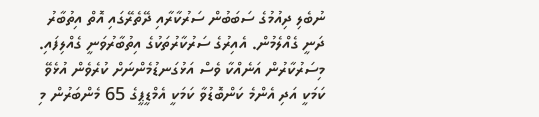ނުބެލި ދިއުމުގެ ސަބަބުން ސަރުކާރާއި ދޭތެރޭގައި އޮތް އިތުބާރު ދަނީ ގެއްލެމުން. އެއިރުގެ ސަރުކާރުތަކުގެ އިތުބާރުވަނީ ގެއްލިފައި. މިސަރުކާރުން އަނެއްކާ ވެސް އަޅުގަނޑުމެންނަށް ކުރެވެން އުޅެވޭ ކަމަކީ އަދި އެންމެ ކަންބޮޑުވާ ކަމަކީ އެމްޑީޕީގެ 65 މެންބަރުން މި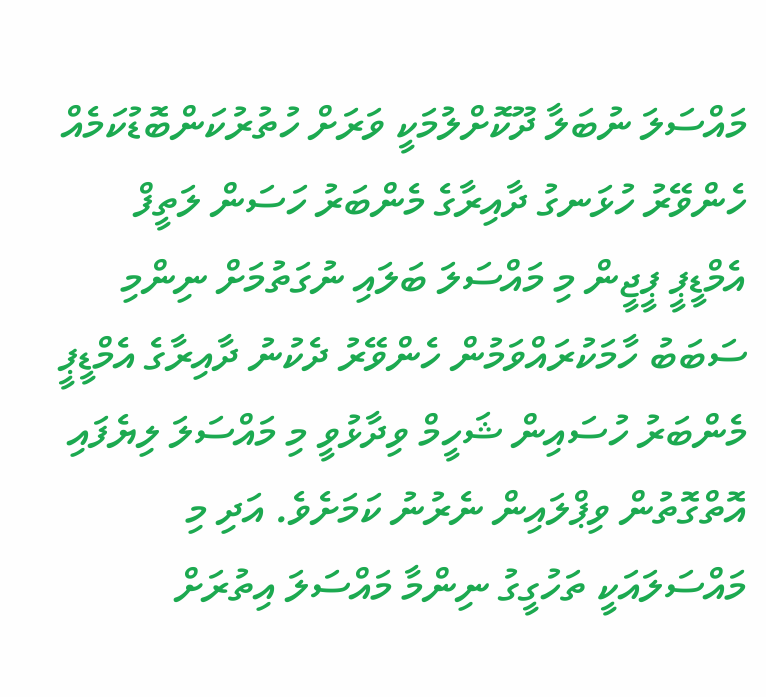މައްސަލަ ނުބަލާ ދޫކޮށްލުމަކީ ވަރަށް ހުތުރުކަންބޮޑުކަމެއް
ހެންވޭރު ހުޅަނގު ދާއިރާގެ މެންބަރު ހަސަން ލަތީފް
އެމްޑީޕީ ޕީޖީން މި މައްސަލަ ބަލައި ނުގަތުމަށް ނިންމި ސަބަބު ހާމަކުރައްވަމުން ހެންވޭރު ދެކުނު ދާއިރާގެ އެމްޑީޕީ މެންބަރު ހުސައިން ޝަހީމް ވިދާޅުވީ މި މައްސަލަ ލިޔެފައި އޮތްގޮތުން ވިޕްލައިން ނެރުނު ކަމަށެވެ. އަދި މި މައްސަލައަކީ ތަހުގީގު ނިންމާ މައްސަލަ އިތުރަށް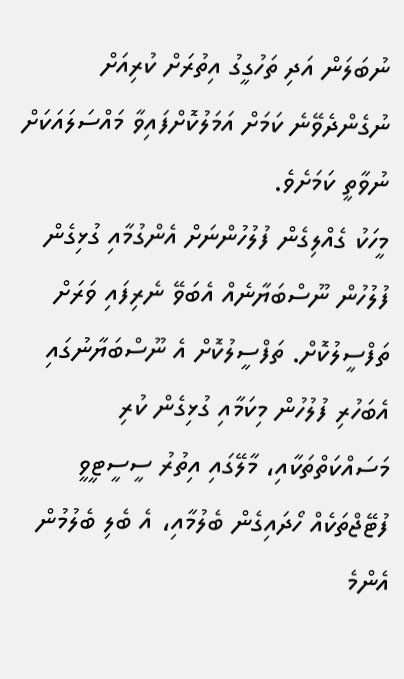ނުބަލަން އަދި ތަހުގީގު އިތުރަށް ކުރިއަށް ނުގެންދެވޭނެ ކަމަށް އަމަލުކޮށްފައިވާ މައްސަލައަކަށް ނުވާތީ ކަމަށެވެ.
މީހަކު ގެއްލިގެން ފުލުހުންނަށް އެންގުމާއި ގުޅިގެން ފުލުހުން ނޫސްބަޔާނެއް އެބަވޭ ނެރިފައި ވަރަށް ތަފްސީލުކޮށް. ތަފްސީލުކޮށް އެ ނޫސްބަޔާނުގައި އެބަހުރި ފުލުހުން މިކަމާއި ގުޅިގެން ކުރި މަސައްކަތްތަކާއި، މާލޭގައި އިތުރު ސީސީޓީވީ ފުޓޭޖްތަކެއް ހޯދައިގެން ބެލުމާއި، އެ ބެލި ބެލުމުން އެންމެ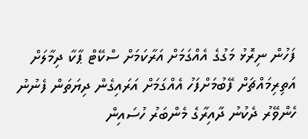ފަހުން ނިރޮޅު މަގުގެ އެއްގަމަށް އަރާކަމަށް ސްކޭޓް ޕާކާ ދިމާލަށް އަތިރިމައްޗަށް ފޭބުމަށްފަހު އެއްގަމަށް އަރައިގެން ދިޔަތަން ފެނުނު
ހެންވޭރު ދެކުނު ދާއިރާގެ މެންބަރު ހުސައިން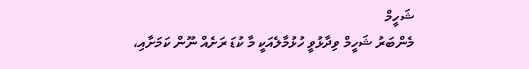ޝަހީމް
މެންބަރު ޝަހީމް ވިދާޅުވީ ހުޅުމާލެއަކީ މާ ކުޑަ ރަށެއް ނޫން ކަމަށާއި،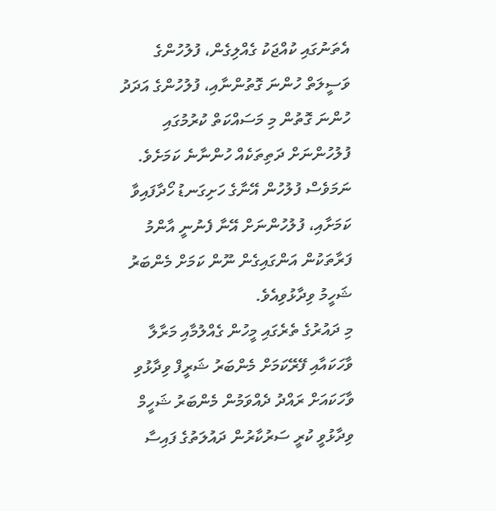އެތަނުގައި ކުއްޖަކު ގެއްލިގެން، ފުލުހުންގެ ވަސީލަތް ހުންނަ ގޮތުންނާއި، ފުލުހުންގެ އަދަދު ހުންނަ ގޮތުން މި މަސައްކަތް ކުރުމުގައި ފުލުހުންނަށް ދަތިތަކެއް ހުންނާނެ ކަމަށެވެ. ނަމަވެސް ފުލުހުން އޭނާގެ ހަށިގަނޑު ހޯދާފައިވާ ކަމަށާއި، ފުލުހުންނަށް އޭނާ ފެނުނީ އާންމު ފަރާތަކުން އަންގައިގެން ނޫން ކަމަށް މެންބަރު ޝަހީމު ވިދާޅުވިއެވެ.
މި ދައުރުގެ ތެރެގައި މީހުން ގެއްލުމާއި މަރާލާ ވާހަކައާއި ފޭރޭކަމަށް މެންބަރު ޝަރީފް ވިދާޅުވި ވާހަކައަށް ރައްދު ދެއްވަމުން މެންބަރު ޝަހީމް ވިދާޅުވީ ކުރީ ސަރުކާރުން ދައުލަތުގެ ފައިސާ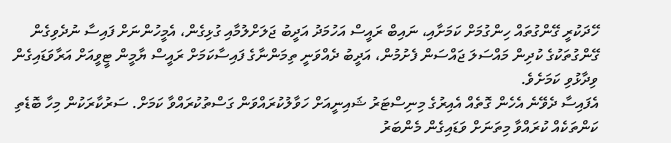ހޭދަކުރީ ގޭންގުތައް ހިންގުމަށް ކަމަށާއި، ނައިބް ރައީސް އަހުމަދު އަދީބު ޖަލަށްލުމާއި ގުޅިގެން، އެމީހުންނަށް ފައިސާ ނުދެވިގެން ގޭންގުތަކުގެ ކުދިން މައްސަލަ ޖައްސަން ފެށުމުން، އަދީބު ދެއްވަނީ ތިމަންނާގެ ފައިސާކަމަށް ރައީސް ޔާމީން ޓީވީއަށް އަރާވަޑައިގެން ވިދާޅުވި ކަމަށެވެ.
އެފައިސާ ދެވޭނެ އެހެން ގޮތެއް އެއިރުގެ މިނިސްޓަރު ޝައިނީއަށް ހަވާލުކުރައްވަން ގަސްތުކުރައްވާ ކަމަށް. ސަރުކާރަކުން މިހާ ބޮޑެތި ކަންތަކެއް ކުރައްވާ މިތަނަށް ވަޑައިގެން މެންބަރު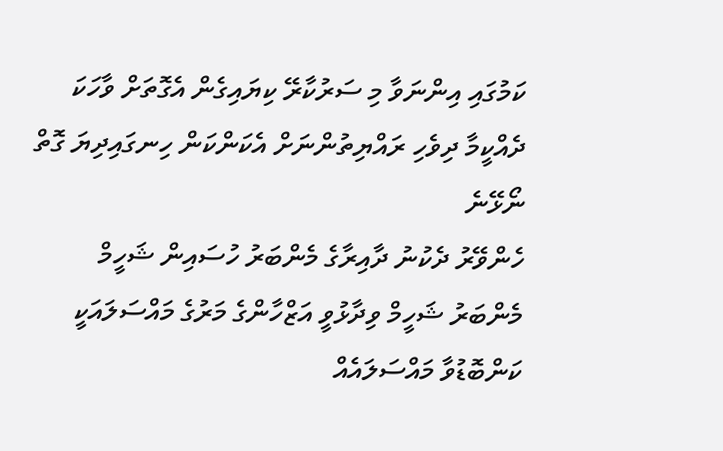ކަމުގައި އިންނަވާ މި ސަރުކާރޭ ކިޔައިގެން އެގޮތަށް ވާހަކަ ދެއްކީމާ ދިވެހި ރައްޔިތުންނަށް އެކަންކަން ހިނގައިދިޔަ ގޮތް ނޯޅޭނެ
ހެންވޭރު ދެކުނު ދާއިރާގެ މެންބަރު ހުސައިން ޝަހީމް
މެންބަރު ޝަހީމް ވިދާޅުވީ އަޒްހާންގެ މަރުގެ މައްސަލައަކީ ކަންބޮޑުވާ މައްސަލައެއް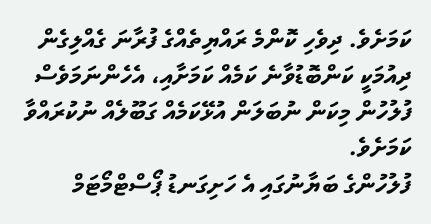ކަމަށެވެ. ދިވެހި ކޮންމެ ރައްޔިތެއްގެ ފުރާނަ ގެއްލިގެން ދިއުމަކީ ކަންބޮޑުވާނެ ކަމެއް ކަމަށާއި، އެހެންނަމަވެސް ފުލުހުން މިކަން ނުބަލަން އުޅޭކަމެއް ގަބޫލެއް ނުކުރައްވާ ކަމަށެވެ.
ފުލުހުންގެ ބަޔާނުގައި އެ ހަށިގަނޑު ޕޯސްޓްމޯޓަމް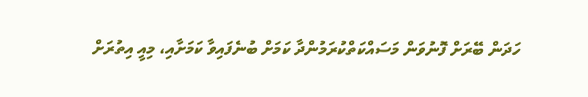ހަދަން ބޭރަށް ފޮނުވަން މަސައްކަތްކުރަމުންދާ ކަމަށް ބުނެފައިވާ ކަމަށާއި، މިއީ އިތުރަށް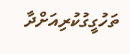ތަހުގީގުކުރިއަށްދާ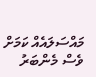މައްސަލައެއް ކަމަށް ވެސް މެންބަރު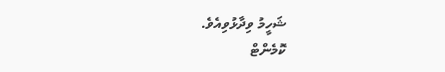ޝަހީމު ވިދާޅުވިއެވެ.
ކޮމެންޓް